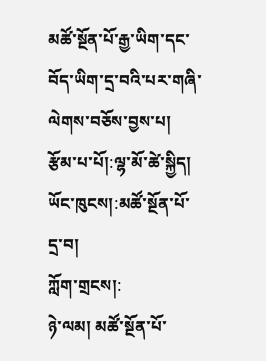མཚོ་སྔོན་པོ་རྒྱ་ཡིག་དང་བོད་ཡིག་དྲ་བའི་པར་གཞི་ལེགས་བཅོས་བྱས་པ།
རྩོམ་པ་པོ།:ལྷ་མོ་ཚེ་སྐྱིད།
ཡོང་ཁུངས།:མཚོ་སྔོན་པོ་དྲ་བ།
ཀློག་གྲངས།:
ཉེ་ལམ། མཚོ་སྔོན་པོ་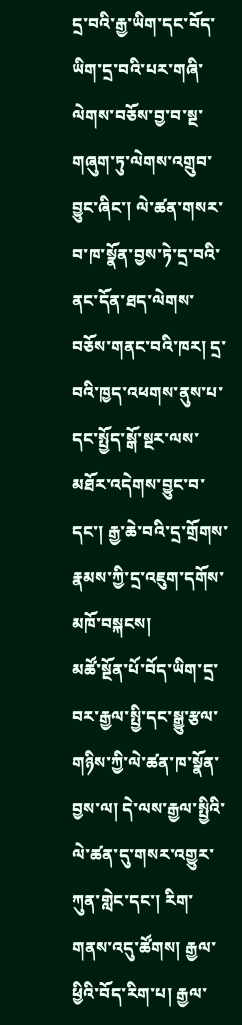དྲ་བའི་རྒྱ་ཡིག་དང་བོད་ཡིག་དྲ་བའི་པར་གཞི་ལེགས་བཅོས་བྱ་བ་སྔ་གཞུག་ཏུ་ལེགས་འགྲུབ་བྱུང་ཞིང་། ལེ་ཚན་གསར་བ་ཁ་སྣོན་བྱས་ཏེ་དྲ་བའི་ནང་དོན་ཐད་ལེགས་བཅོས་གནང་བའི་ཁར། དྲ་བའི་ཁྱད་འཕགས་ནུས་པ་དང་སྤྱོད་སྒོ་སྔར་ལས་མཐོར་འདེགས་བྱུང་བ་དང་། རྒྱ་ཆེ་བའི་དྲ་གྲོགས་རྣམས་ཀྱི་དྲ་འཇུག་དགོས་མཁོ་བསྐངས།
མཚོ་སྔོན་པོ་བོད་ཡིག་དྲ་བར་རྒྱལ་སྤྱི་དང་སྒྱུ་རྩལ་གཉིས་ཀྱི་ལེ་ཚན་ཁ་སྣོན་བྱས་ལ། དེ་ལས་རྒྱལ་སྤྱིའི་ལེ་ཚན་དུ་གསར་འགྱུར་ཀུན་གླེང་དང་། རིག་གནས་འདུ་ཚོགས། རྒྱལ་ཕྱིའི་བོད་རིག་པ། རྒྱལ་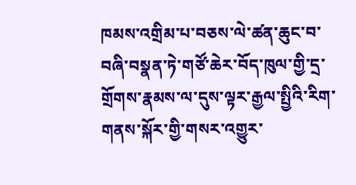ཁམས་འགྲིམ་པ་བཅས་ལེ་ཚན་ཆུང་བ་བཞི་བསྣན་ཏེ་གཙོ་ཆེར་བོད་ཁུལ་གྱི་དྲ་གྲོགས་རྣམས་ལ་དུས་ལྟར་རྒྱལ་སྤྱིའི་རིག་གནས་སྐོར་གྱི་གསར་འགྱུར་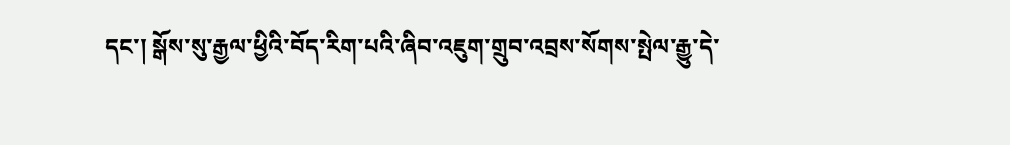དང་། སྒོས་སུ་རྒྱལ་ཕྱིའི་བོད་རིག་པའི་ཞིབ་འཇུག་གྲུབ་འབྲས་སོགས་སྤེལ་རྒྱུ་དེ་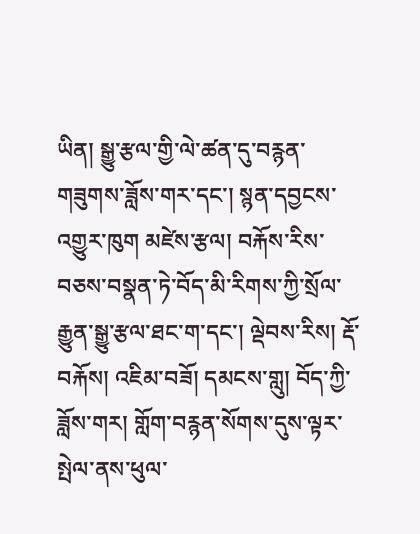ཡིན། སྒྱུ་རྩལ་གྱི་ལེ་ཚན་དུ་བརྙན་གཟུགས་ཟློས་གར་དང་། སྙན་དབྱངས་འགྱུར་ཁུག མཛེས་རྩལ། བརྐོས་རིས་བཅས་བསྣན་ཏེ་བོད་མི་རིགས་ཀྱི་སྲོལ་རྒྱུན་སྒྱུ་རྩལ་ཐང་ག་དང་། ལྡེབས་རིས། རྡོ་བརྐོས། འཇིམ་བཟོ། དམངས་གླུ། བོད་ཀྱི་ཟློས་གར། གློག་བརྙན་སོགས་དུས་ལྟར་སྤེལ་ནས་ཕུལ་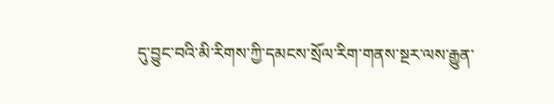དུ་བྱུང་བའི་མི་རིགས་ཀྱི་དམངས་སྲོལ་རིག་གནས་སྔར་ལས་རྒྱུན་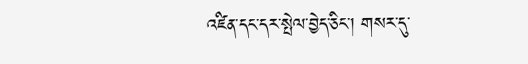འཛིན་དང་དར་སྤེལ་བྱེད་ཅིང་། གསར་དུ་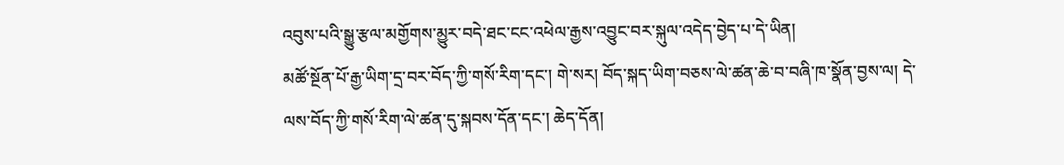འབུས་པའི་སྒྱུ་རྩལ་མགྱོགས་མྱུར་བདེ་ཐང་ངང་འཕེལ་རྒྱས་འབྱུང་བར་སྐུལ་འདེད་བྱེད་པ་དེ་ཡིན།
མཚོ་སྔོན་པོ་རྒྱ་ཡིག་དྲ་བར་བོད་ཀྱི་གསོ་རིག་དང་། གེ་སར། བོད་སྐད་ཡིག་བཅས་ལེ་ཚན་ཆེ་བ་བཞི་ཁ་སྣོན་བྱས་ལ། དེ་ལས་བོད་ཀྱི་གསོ་རིག་ལེ་ཚན་དུ་སྐབས་དོན་དང་། ཆེད་དོན།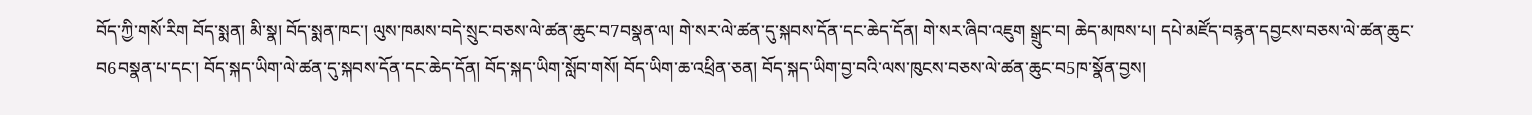བོད་ཀྱི་གསོ་རིག བོད་སྨན། མི་སྣ། བོད་སྨན་ཁང་། ལུས་ཁམས་བདེ་སྲུང་བཅས་ལེ་ཚན་ཆུང་བ7བསྣན་ལ། གེ་སར་ལེ་ཚན་དུ་སྐབས་དོན་དང་ཆེད་དོན། གེ་སར་ཞིབ་འཇུག སྒྲུང་བ། ཆེད་མཁས་པ། དཔེ་མཛོད་བརྙན་དབྱངས་བཅས་ལེ་ཚན་ཆུང་བ6བསྣན་པ་དང་། བོད་སྐད་ཡིག་ལེ་ཚན་དུ་སྐབས་དོན་དང་ཆེད་དོན། བོད་སྐད་ཡིག་སློབ་གསོ། བོད་ཡིག་ཆ་འཕྲིན་ཅན། བོད་སྐད་ཡིག་བྱ་བའི་ལས་ཁུངས་བཅས་ལེ་ཚན་ཆུང་བ5ཁ་སྣོན་བྱས།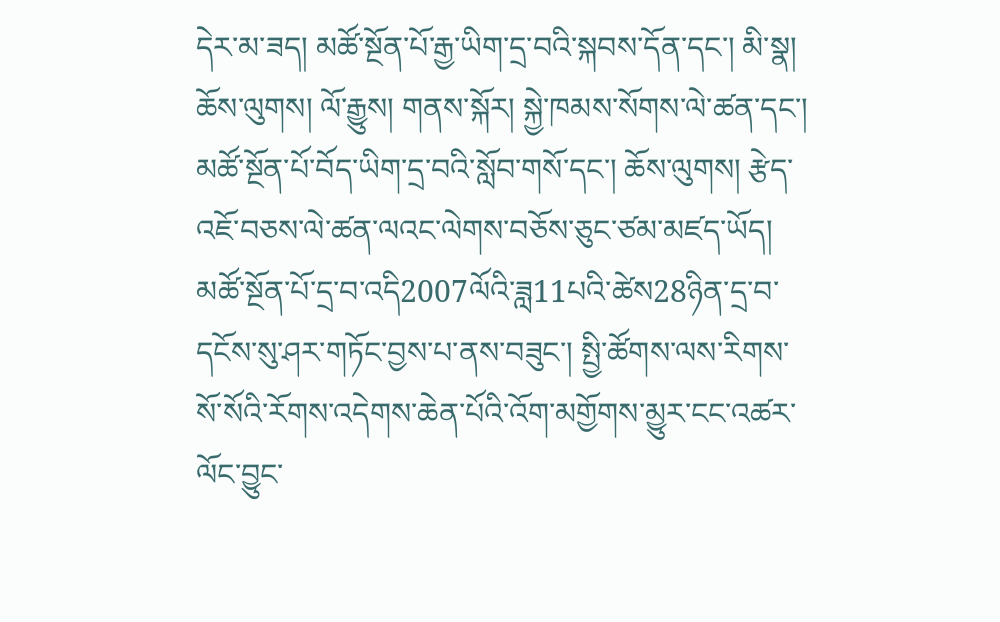དེར་མ་ཟད། མཚོ་སྔོན་པོ་རྒྱ་ཡིག་དྲ་བའི་སྐབས་དོན་དང་། མི་སྣ། ཆོས་ལུགས། ལོ་རྒྱུས། གནས་སྐོར། སྐྱེ་ཁམས་སོགས་ལེ་ཚན་དང་། མཚོ་སྔོན་པོ་བོད་ཡིག་དྲ་བའི་སློབ་གསོ་དང་། ཆོས་ལུགས། རྩེད་འཇོ་བཅས་ལེ་ཚན་ལའང་ལེགས་བཅོས་ཅུང་ཙམ་མཛད་ཡོད།
མཚོ་སྔོན་པོ་དྲ་བ་འདི2007ལོའི་ཟླ11པའི་ཚེས28ཉིན་དྲ་བ་དངོས་སུ་ཤར་གཏོང་བྱས་པ་ནས་བཟུང་། སྤྱི་ཚོགས་ལས་རིགས་སོ་སོའི་རོགས་འདེགས་ཆེན་པོའི་འོག་མགྱོགས་མྱུར་ངང་འཚར་ལོང་བྱུང་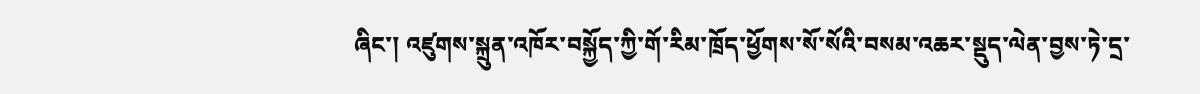ཞིང་། འཛུགས་སྐྲུན་འཁོར་བསྐྱོད་ཀྱི་གོ་རིམ་ཁྲོད་ཕྱོགས་སོ་སོའི་བསམ་འཆར་སྡུད་ལེན་བྱས་ཏེ་དྲ་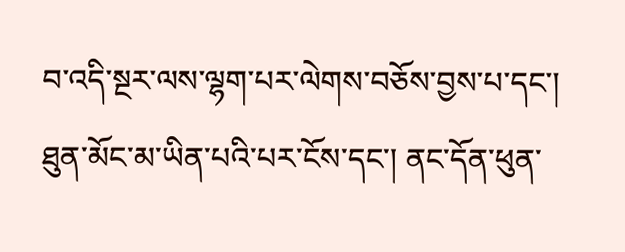བ་འདི་སྔར་ལས་ལྷག་པར་ལེགས་བཅོས་བྱས་པ་དང་། ཐུན་མོང་མ་ཡིན་པའི་པར་ངོས་དང་། ནང་དོན་ཕུན་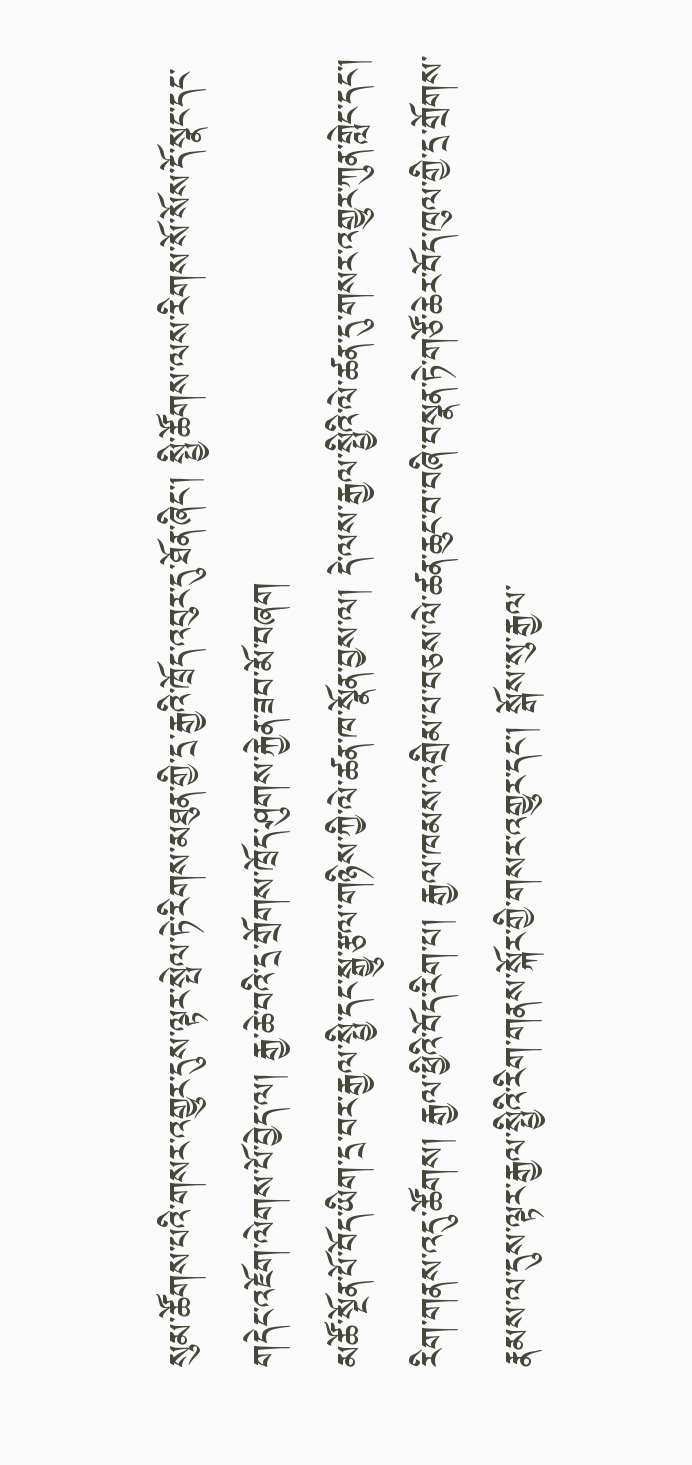སུམ་ཚོགས་པའི་གསར་འགྱུར་དུས་ལྟར་སྤེལ་ཏེ་རིགས་མཐུན་གྱི་དྲ་རྒྱའི་ཁྲོད་འབུར་དུ་ཐོན་ཞིང་། སྤྱི་ཚོགས་ལས་རིགས་སོ་སོས་དོ་སྣང་དང་གདེང་འཇོག་ལེགས་པོ་བྱེད་ལ། རྒྱ་ཆེ་བའི་དྲ་གྲོགས་ཁྲོད་ཤུགས་རྐྱེན་ཟབ་མོ་བཞག
མཚོ་སྔོན་པོ་བོད་ཡིག་དྲ་བར་རྒྱལ་སྤྱི་དང་སྒྱུ་རྩལ་གཉིས་ཀྱི་ལེ་ཚན་ཁ་སྣོན་བྱས་ལ། དེ་ལས་རྒྱལ་སྤྱིའི་ལེ་ཚན་དུ་གསར་འགྱུར་ཀུན་གླེང་དང་། རིག་གནས་འདུ་ཚོགས། རྒྱལ་ཕྱིའི་བོད་རིག་པ། རྒྱལ་ཁམས་འགྲིམ་པ་བཅས་ལེ་ཚན་ཆུང་བ་བཞི་བསྣན་ཏེ་གཙོ་ཆེར་བོད་ཁུལ་གྱི་དྲ་གྲོགས་རྣམས་ལ་དུས་ལྟར་རྒྱལ་སྤྱིའི་རིག་གནས་སྐོར་གྱི་གསར་འགྱུར་དང་། སྒོས་སུ་རྒྱལ་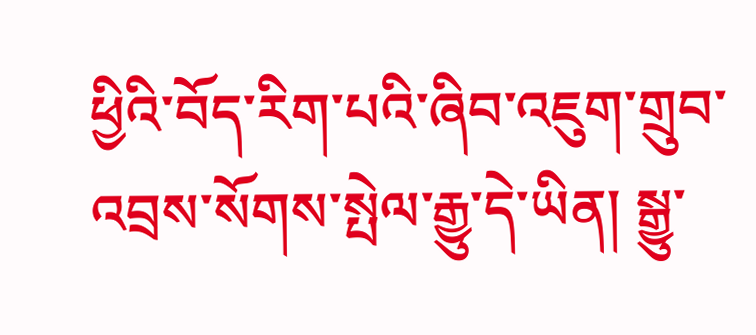ཕྱིའི་བོད་རིག་པའི་ཞིབ་འཇུག་གྲུབ་འབྲས་སོགས་སྤེལ་རྒྱུ་དེ་ཡིན། སྒྱུ་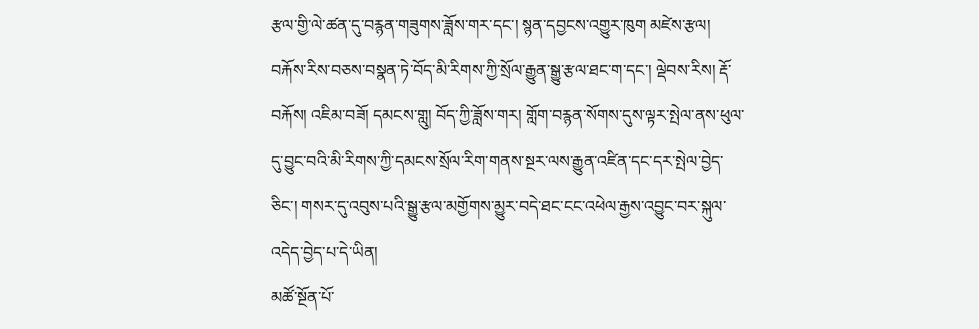རྩལ་གྱི་ལེ་ཚན་དུ་བརྙན་གཟུགས་ཟློས་གར་དང་། སྙན་དབྱངས་འགྱུར་ཁུག མཛེས་རྩལ། བརྐོས་རིས་བཅས་བསྣན་ཏེ་བོད་མི་རིགས་ཀྱི་སྲོལ་རྒྱུན་སྒྱུ་རྩལ་ཐང་ག་དང་། ལྡེབས་རིས། རྡོ་བརྐོས། འཇིམ་བཟོ། དམངས་གླུ། བོད་ཀྱི་ཟློས་གར། གློག་བརྙན་སོགས་དུས་ལྟར་སྤེལ་ནས་ཕུལ་དུ་བྱུང་བའི་མི་རིགས་ཀྱི་དམངས་སྲོལ་རིག་གནས་སྔར་ལས་རྒྱུན་འཛིན་དང་དར་སྤེལ་བྱེད་ཅིང་། གསར་དུ་འབུས་པའི་སྒྱུ་རྩལ་མགྱོགས་མྱུར་བདེ་ཐང་ངང་འཕེལ་རྒྱས་འབྱུང་བར་སྐུལ་འདེད་བྱེད་པ་དེ་ཡིན།
མཚོ་སྔོན་པོ་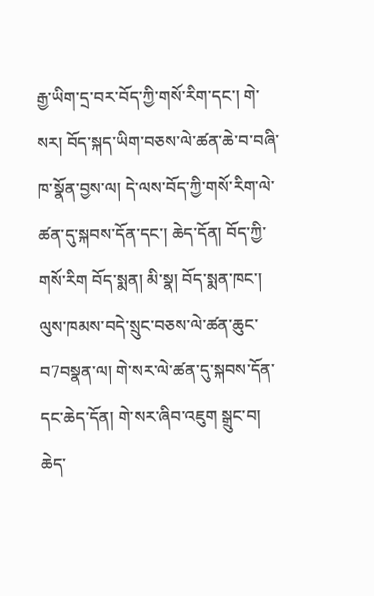རྒྱ་ཡིག་དྲ་བར་བོད་ཀྱི་གསོ་རིག་དང་། གེ་སར། བོད་སྐད་ཡིག་བཅས་ལེ་ཚན་ཆེ་བ་བཞི་ཁ་སྣོན་བྱས་ལ། དེ་ལས་བོད་ཀྱི་གསོ་རིག་ལེ་ཚན་དུ་སྐབས་དོན་དང་། ཆེད་དོན། བོད་ཀྱི་གསོ་རིག བོད་སྨན། མི་སྣ། བོད་སྨན་ཁང་། ལུས་ཁམས་བདེ་སྲུང་བཅས་ལེ་ཚན་ཆུང་བ7བསྣན་ལ། གེ་སར་ལེ་ཚན་དུ་སྐབས་དོན་དང་ཆེད་དོན། གེ་སར་ཞིབ་འཇུག སྒྲུང་བ། ཆེད་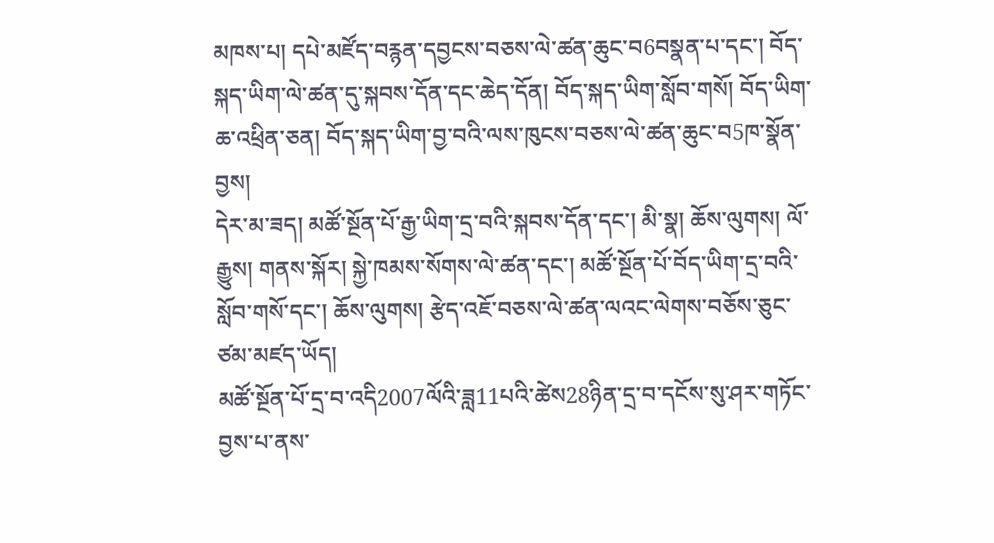མཁས་པ། དཔེ་མཛོད་བརྙན་དབྱངས་བཅས་ལེ་ཚན་ཆུང་བ6བསྣན་པ་དང་། བོད་སྐད་ཡིག་ལེ་ཚན་དུ་སྐབས་དོན་དང་ཆེད་དོན། བོད་སྐད་ཡིག་སློབ་གསོ། བོད་ཡིག་ཆ་འཕྲིན་ཅན། བོད་སྐད་ཡིག་བྱ་བའི་ལས་ཁུངས་བཅས་ལེ་ཚན་ཆུང་བ5ཁ་སྣོན་བྱས།
དེར་མ་ཟད། མཚོ་སྔོན་པོ་རྒྱ་ཡིག་དྲ་བའི་སྐབས་དོན་དང་། མི་སྣ། ཆོས་ལུགས། ལོ་རྒྱུས། གནས་སྐོར། སྐྱེ་ཁམས་སོགས་ལེ་ཚན་དང་། མཚོ་སྔོན་པོ་བོད་ཡིག་དྲ་བའི་སློབ་གསོ་དང་། ཆོས་ལུགས། རྩེད་འཇོ་བཅས་ལེ་ཚན་ལའང་ལེགས་བཅོས་ཅུང་ཙམ་མཛད་ཡོད།
མཚོ་སྔོན་པོ་དྲ་བ་འདི2007ལོའི་ཟླ11པའི་ཚེས28ཉིན་དྲ་བ་དངོས་སུ་ཤར་གཏོང་བྱས་པ་ནས་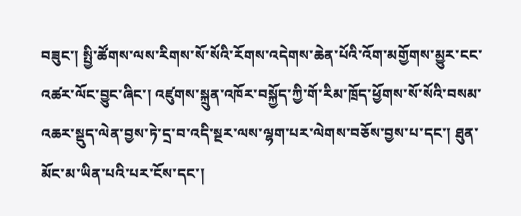བཟུང་། སྤྱི་ཚོགས་ལས་རིགས་སོ་སོའི་རོགས་འདེགས་ཆེན་པོའི་འོག་མགྱོགས་མྱུར་ངང་འཚར་ལོང་བྱུང་ཞིང་། འཛུགས་སྐྲུན་འཁོར་བསྐྱོད་ཀྱི་གོ་རིམ་ཁྲོད་ཕྱོགས་སོ་སོའི་བསམ་འཆར་སྡུད་ལེན་བྱས་ཏེ་དྲ་བ་འདི་སྔར་ལས་ལྷག་པར་ལེགས་བཅོས་བྱས་པ་དང་། ཐུན་མོང་མ་ཡིན་པའི་པར་ངོས་དང་།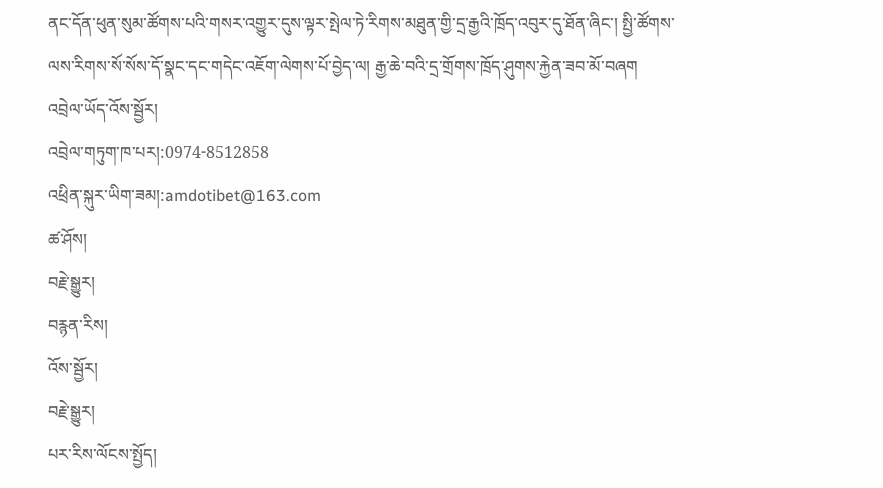ནང་དོན་ཕུན་སུམ་ཚོགས་པའི་གསར་འགྱུར་དུས་ལྟར་སྤེལ་ཏེ་རིགས་མཐུན་གྱི་དྲ་རྒྱའི་ཁྲོད་འབུར་དུ་ཐོན་ཞིང་། སྤྱི་ཚོགས་ལས་རིགས་སོ་སོས་དོ་སྣང་དང་གདེང་འཇོག་ལེགས་པོ་བྱེད་ལ། རྒྱ་ཆེ་བའི་དྲ་གྲོགས་ཁྲོད་ཤུགས་རྐྱེན་ཟབ་མོ་བཞག
འབྲེལ་ཡོད་འོས་སྦྱོར།
འབྲེལ་གཏུག་ཁ་པར།:0974-8512858
འཕྲིན་སྐུར་ཡིག་ཟམ།:amdotibet@163.com
ཚ་ཤོས།
བརྗེ་སྒྱུར།
བརྙན་རིས།
འོས་སྦྱོར།
བརྗེ་སྒྱུར།
པར་རིས་ལོངས་སྤྱོད།